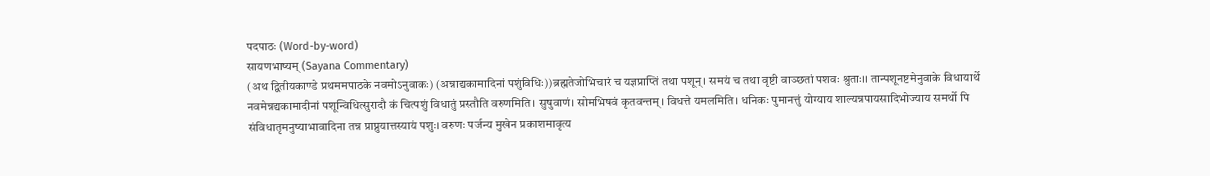पदपाठः (Word-by-word)
सायणभाष्यम् (Sayana Commentary)
(अथ द्वितीयकाण्डे प्रथममपाठके नवमोऽनुवाकः) (अन्नाद्यकामादिनां पशुंविधिः))ब्रह्मतेजोभिचारं च यज्ञप्राप्तिं तथा पशून्। समयं च तथा वृष्टी वाञ्छतां पशवः श्रुताः।। तान्पशूनष्टमेनुवाके विधायार्थे नवमेन्नद्यकामादीनां पशून्विधित्सुरादौ कं चित्पशुं विधातुं प्रस्तौति वरुणमिति। सुषुवाणं। सोमभिषवं कृतवन्तम्। विधत्ते यमलमिति। धनिकः पुमानत्तुं योग्याय शाल्यन्नपायसादिभोज्याय समर्थो पि संविधातृमनुष्याभावादिना तन्न प्राप्नुयात्तस्यायं पशुः। वरुणः पर्जन्य मुखेन प्रकाशमावृत्य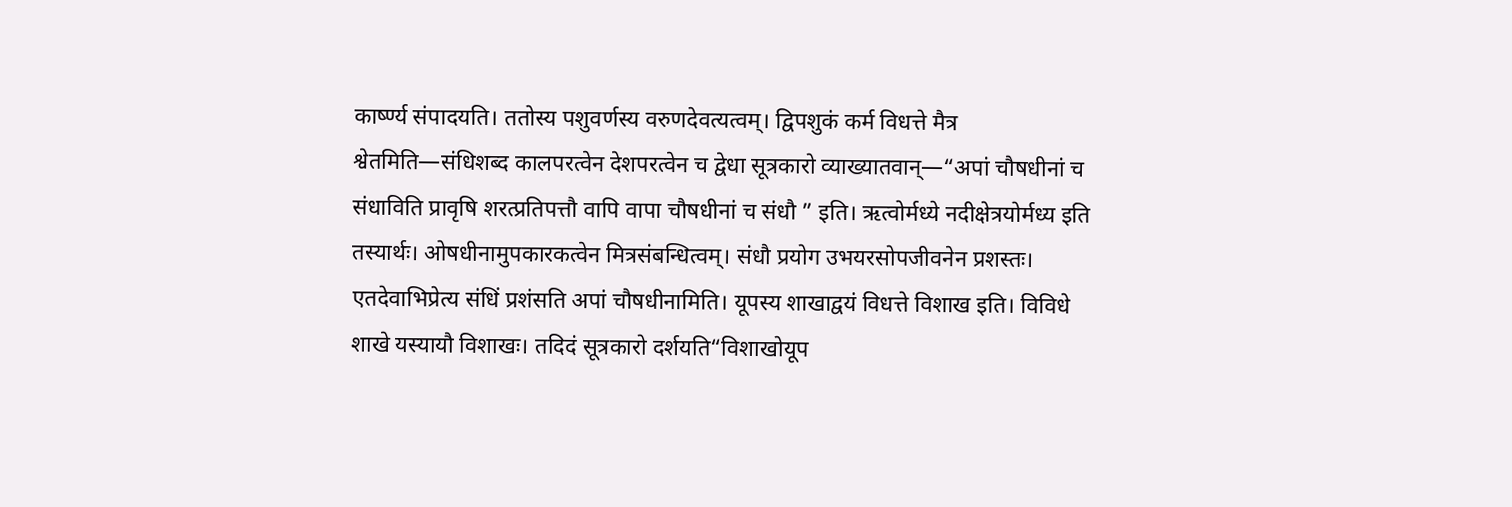कार्ष्ण्य संपादयति। ततोस्य पशुवर्णस्य वरुणदेवत्यत्वम्। द्विपशुकं कर्म विधत्ते मैत्र श्वेतमिति—संधिशब्द कालपरत्वेन देशपरत्वेन च द्वेधा सूत्रकारो व्याख्यातवान्—“अपां चौषधीनां च संधाविति प्रावृषि शरत्प्रतिपत्तौ वापि वापा चौषधीनां च संधौ ” इति। ऋत्वोर्मध्ये नदीक्षेत्रयोर्मध्य इति तस्यार्थः। ओषधीनामुपकारकत्वेन मित्रसंबन्धित्वम्। संधौ प्रयोग उभयरसोपजीवनेन प्रशस्तः। एतदेवाभिप्रेत्य संधिं प्रशंसति अपां चौषधीनामिति। यूपस्य शाखाद्वयं विधत्ते विशाख इति। विविधे शाखे यस्यायौ विशाखः। तदिदं सूत्रकारो दर्शयति“विशाखोयूप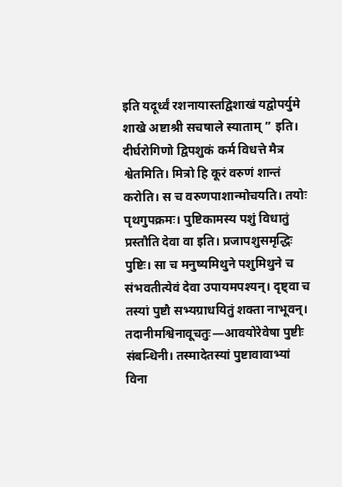इति यदूर्ध्वं रशनायास्तद्विशाखं यद्वोपर्युमे शाखे अष्टाश्री सचषाले स्याताम् ” इति। दीर्घरोगिणो द्विपशुकं कर्म विधत्ते मैत्र श्वेतमिति। मित्रो हि कूरं वरुणं शान्तं करोति। स च वरुणपाशान्मोचयति। तयोः पृथगुपक्रमः। पुष्टिकामस्य पशुं विधातुं प्रस्तौति देवा वा इति। प्रजापशुसमृद्धिः पुष्टिः। सा च मनुष्यमिथुने पशुमिथुने च संभवतीत्येवं देवा उपायमपश्यन्। दृष्ट्वा च तस्यां पुष्टौ सभ्यग्राधयितुं शक्ता नाभूवन्। तदानीमश्विनावूचतुः—आवयोरेवेषा पुष्टीः संबन्धिनी। तस्मादेतस्यां पुष्टावावाभ्यां विना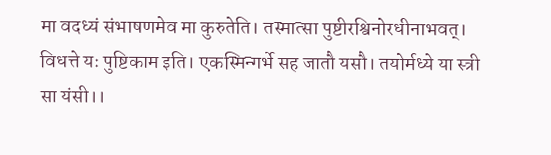मा वदध्यं संभाषणमेव मा कुरुतेति। तस्मात्सा पुष्टीरश्विनोरधीनाभवत्। विधत्ते यः पुष्टिकाम इति। एकस्मिन्गर्भे सह जातौ यसौ। तयोर्मध्ये या स्त्री सा यंसी।।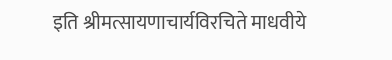इति श्रीमत्सायणाचार्यविरचिते माधवीये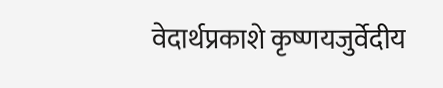वेदार्थप्रकाशे कृष्णयजुर्वेदीय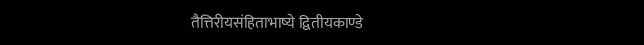तैत्तिरीयसंहिताभाष्ये द्वितीयकाण्डे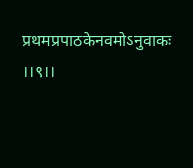प्रथमप्रपाठकेनवमोऽनुवाकः ।।९।।